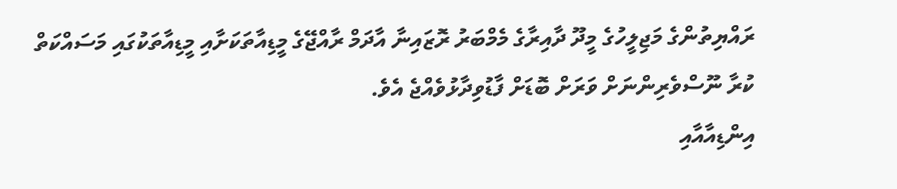ރައްޔިތުންގެ މަޖިލީހުގެ މީދޫ ދާއިރާގެ މެމްބަރު ރޮޒައިނާ އާދަމް ރާއްޖޭގެ މީޑިއާތަކަށާއި މީޑިއާތަކުގައި މަސައްކަތް ކުރާ ނޫސްވެރިންނަށް ވަރަށް ބޮޑަށް ފާޑުވިދާޅުވެއްޖެ އެވެ.
އިންޑިއާއާއި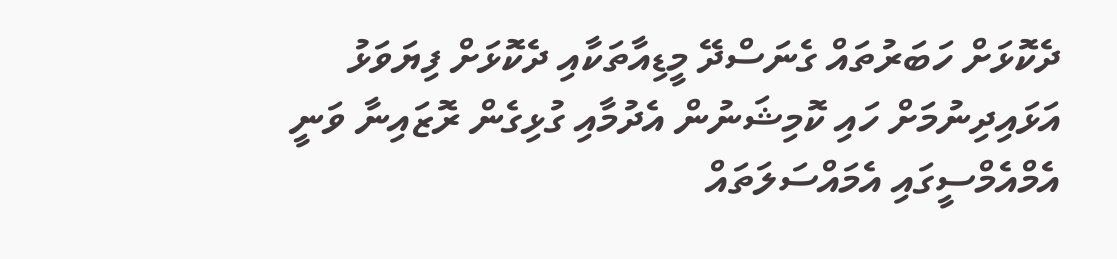ދެކޮޅަށް ހަބަރުތައް ގެނަސްދޭ މީޑިއާތަކާއި ދެކޮޅަށް ފިޔަވަޅު އަޅައިދިނުމަށް ހައި ކޮމިޝަނުން އެދުމާއި ގުޅިގެން ރޮޒައިނާ ވަނީ އެމްއެމްސީގައި އެމައްސަލަތައް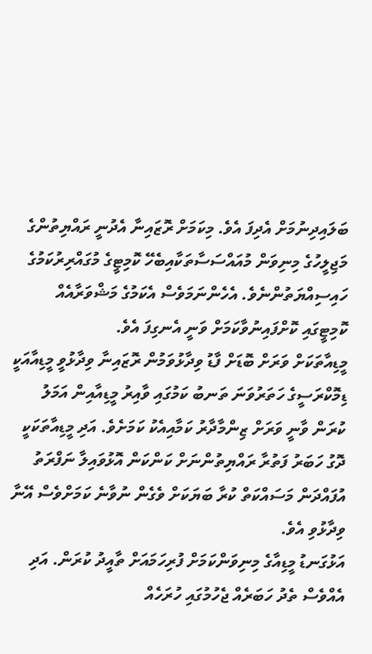ބަލައިދިނުމަށް އެދިފަ އެވެ. މިކަމަށް ރޮޒައިނާ އެދުނީ ރައްޔިތުންގެ މަޖިލީހުގެ މިނިވަން މުއައްސަސާތަކާއިބެހޭ ކޮމިޓީގެ މުގައްރިރުކަމުގެ ހައިސިއްޔަތުންނެވެ. އެހެންނަމަވެސް އެކަމުގެ މަޝްވަރާއެއް ކޮމިޓީގައި ކޮށްފައިނުވާކަމަށް ވަނީ އެނގިފަ އެވެ.
މީޑިއާތަކަށް ވަރަށް ބޮޑަށް ފާޑު ވިދާޅުވަމުން ރޮޒައިނާ ވިދާޅުވީ މީޑިއާއަކީ ޑިމޮކްރަސީގެ ހަތަރުވަނަ ތަނބު ކަމުގައި ވާއިރު މީޑިއާއިން އަމަލު ކުރަން ވާނީ ވަރަށް ޒިންމާދާރު ކަމާއިއެކު ކަމަށެވެ. އަދި މީޑިއާތަކަކީ ދޮގު ހަބަރު ފަތުރާ ރައްޔިތުންނަށް ކަންކަން އޮޅުވައިލާ ނަފްރަތު އުފައްދަން މަސައްކަތް ކުރާ ބަޔަކަށް ވެގެން ނުވާނެ ކަމަށްވެސް އޭނާ ވިދާޅުވި އެވެ.
އަޅުގަނޑު މީޑިއާގެ މިނިވަންކަމަށް ފުރިހަމައަށް ތާއީދު ކުރަން. އަދި އެއްވެސް ތެދު ހަބަރެއް ޖެހުމުގައި ހުރަހެއް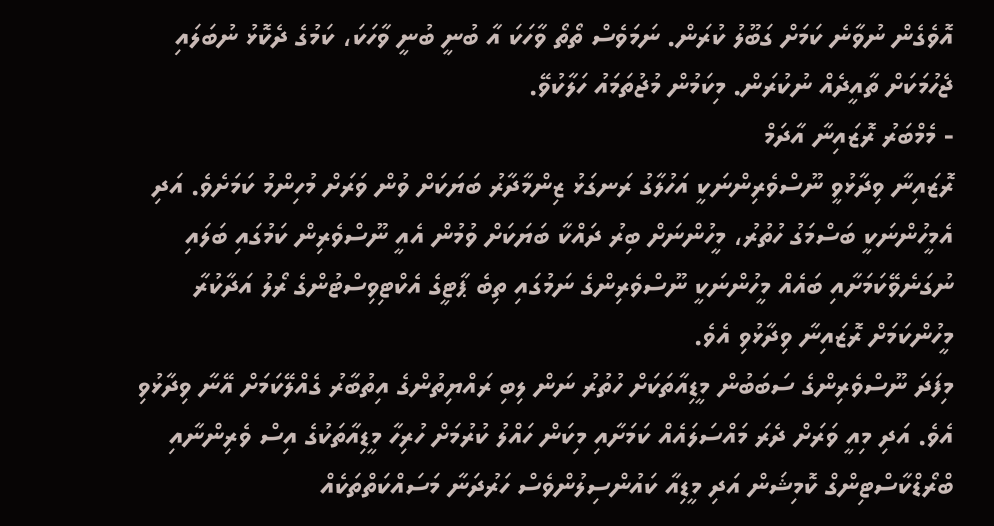އޮވެގެން ނުވާނެ ކަމަށް ގަބޫލު ކުރަން. ނަމަވެސް ތޯތޯ ވާހަކަ އާ ބުނީ ބުނީ ވާހަކަ، ކަމުގެ ދެކޮޅު ނުބަލައި ޖެހުމަކަށް ތާއީދެއް ނުކުރަން. މިކަމުން މުޖުތަމައު ހަލާކުވޭ.
- މެމްބަރު ރޮޒައިނާ އާދަމް
ރޮޒައިނާ ވިދާޅުވީ ނޫސްވެރިންނަކީ އަހުލާގު ރަނގަޅު ޒިންމާދާރު ބަޔަކަށް ވުން ވަރަށް މުހިންމު ކަމަށެވެ. އަދި އެމީހުންނަކީ ބަސްމަގު ހުތުރު، މީހުންނަށް ބިރު ދައްކާ ބަޔަކަށް ވުމުން އެއީ ނޫސްވެރިން ކަމުގައި ބަލައި ނުގަނެވޭކަމަށާއި ބައެއް މީހުންނަކީ ނޫސްވެރިންގެ ނަމުގައި ތިބެ ޕާޓީގެ އެކްޓިވިސްޓުންގެ ރޯލު އަދާކުރާ މީހުންކަމަށް ރޮޒައިނާ ވިދާޅުވި އެވެ.
މިފަދަ ނޫސްވެރިންގެ ސަބަބުން މީޑިއާތަކަށް ހުތުރު ނަން ލިބި ރައްޔިތުންގެ އިތުބާރު ގެއްލޭކަމަށް އޭނާ ވިދާޅުވި އެވެ. އަދި މިއީ ވަރަށް ދެރަ މައްސަލައެއް ކަމަށާއި މިކަން ހައްލު ކުރުމަށް ހުރިހާ މީޑިއާތަކުގެ އިސް ވެރިންނާއި ބްރޯޑްކާސްޓިންގް ކޮމިޝަން އަދި މީޑިއާ ކައުންސިލުންވެސް ހަރުދަނާ މަސައްކަތްތަކެއް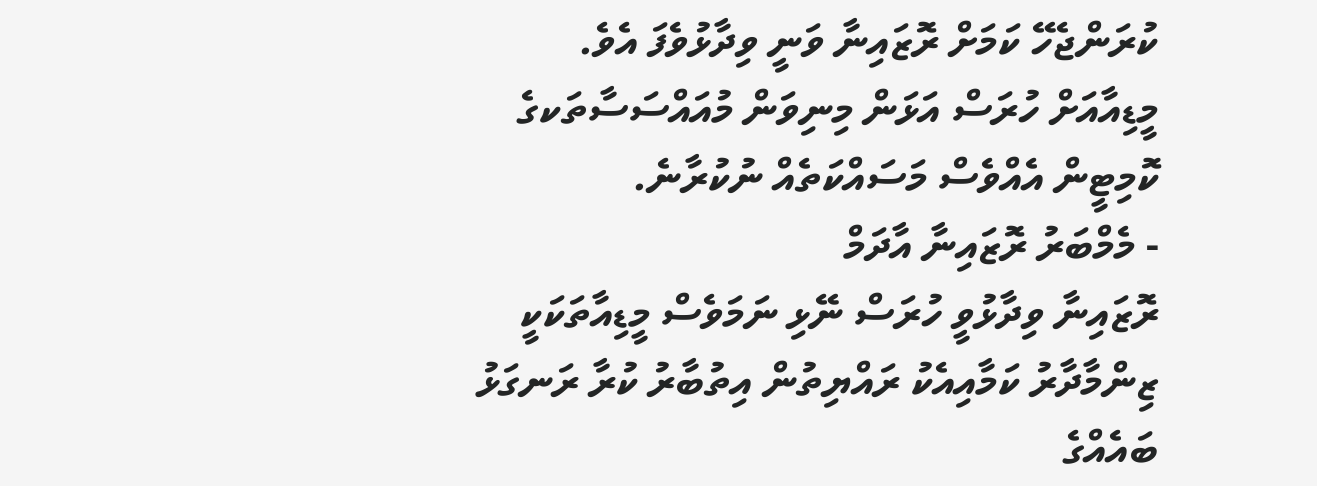ކުރަންޖެހޭ ކަމަށް ރޮޒައިނާ ވަނީ ވިދާޅުވެފަ އެވެ.
މީޑިއާއަށް ހުރަސް އަޅަން މިނިވަން މުއައްސަސާތަކގެ ކޮމިޓީން އެއްވެސް މަސައްކަތެއް ނުކުރާނެ.
- މެމްބަރު ރޮޒައިނާ އާދަމް
ރޮޒައިނާ ވިދާޅުވީ ހުރަސް ނޭޅި ނަމަވެސް މީޑިއާތަކަކީ ޒިންމާދާރު ކަމާއިއެކު ރައްޔިތުން އިތުބާރު ކުރާ ރަނގަޅު ބައެއްގެ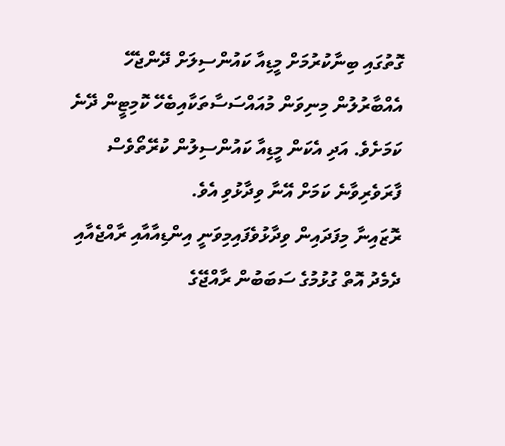ގޮތުގައި ބިނާކުރުމަށް މީޑިއާ ކައުންސިލަށް ދޭންޖެހޭ އެއްބާރުލުން މިނިވަން މުއައްސަސާތަކާއިބެހޭ ކޮމިޓީން ދޭނެ ކަމަށެވެ. އަދި އެކަން މީޑިއާ ކައުންސިލުން ކުރޭތޯވެސް ފާރަވެރިވާނެ ކަމަށް އޭނާ ވިދާޅުވި އެވެ.
ރޮޒައިނާ މިފަދައިން ވިދާޅުވެފައިމިވަނީ އިންޑިއާއާއި ރާއްޖެއާއި ދެމެދު އޮތް ގުޅުމުގެ ސަބަބުން ރާއްޖޭގެ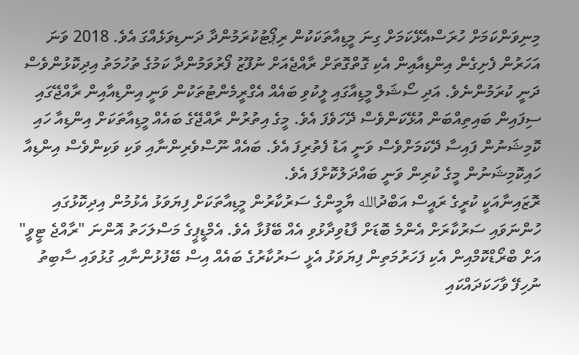މިނިވަންކަމަށް ހުރަސްއެޅޭކަމަށް ގިނަ މީޑިއާތަކަކުން ރިޕޯޓުކުރަމުންދާ ދަނޑިވަޅެއްގަ އެވެ. 2018 ވަނަ އަހަރުން ފެށިގެން އިންޑިއާއިން އެކި ގޮތްގޮތަށް ރާއްޖެއަށް ނުފޫޒު ފޯރުވަމުންދާ ކަމުގެ ތުހުމަތު އިދިކޮޅުންވެސް ދަނީ ކުރަމުންނެވެ. އަދި ސޯޝަލް މީޑިއާގައި ލީކުވި ބައެއް އެގްރީމެންޓުތަކުން ވަނީ އިންޑިއާއިން ރާއްޖޭގައި ސިފައިން ބައިތިއްބަން އުޅޭކަންވެސް ދޭހަވެފަ އެވެ. މީގެ އިތުރުން ރާއްޖޭގެ ބައެއް މީޑިއާތަކަށް އިންޑިއާ ހައި ކޮމިޝަނުން ފައިސާ ދޭކަމަށްވެސް ވަނީ އަޑު ފެތުރިފަ އެވެ. ބައެއް ނޫސްވެރިންނާއި ވަކި ވަކިންވެސް އިންޑިއާ ހައިކޮމިޝަނުން މީގެ ކުރިން ވަނީ ބައްދަލުކޮށްފަ އެވެ.
ރޮޒައިނާއަކީ ކުރީގެ ރައީސް އަބްދުالله ޔާމީންގެ ސަރުކާރުން މީޑިއާތަކަށް ފިޔަވަޅު އެޅުމުން އިދިކޮޅުގައި ހުންނަވައި ސަރުކާރަށް އެންމެ ބޮޑަށް ފާޑުވިދާޅުވި އެއް ބޭފުޅާ އެވެ. އެމްޑީޕީގެ މަސްލަހަތު އޮންނަ "ރާއްޖެ ޓީވީ" އަށް ބްރޯޑްކޮމްއިން އެކި ފަހަރުމަތިން ފިޔަވަޅު އެޅީ ސަރުކާރުގެ ބައެއް އިސް ބޭފުޅުންނާއި ގުޅުވައި ސާބިތު ނުހިފޭ ވާހަކަދައްކައި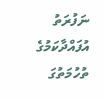ނަފުރަތު އުފައްދާކަމުގެ ތުހުމަތުގަ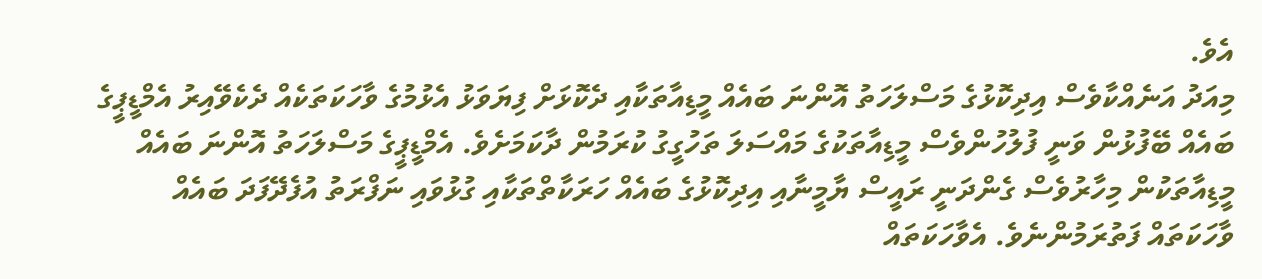އެވެ.
މިއަދު އަނެއްކާވެސް އިދިކޮޅުގެ މަސްލަހަތު އޮންނަ ބައެއް މީޑިއާތަކާއި ދެކޮޅަށް ފިޔަވަޅު އެޅުމުގެ ވާހަކަތަކެއް ދެކެވޭއިރު އެމްޑީޕީގެ ބައެއް ބޭފުޅުން ވަނީ ފުލުހުންވެސް މީޑިއާތަކުގެ މައްސަލަ ތަހުގީގު ކުރަމުން ދާކަމަށެވެ. އެމްޑީޕީގެ މަސްލަހަތު އޮންނަ ބައެއް މީޑިއާތަކުން މިހާރުވެސް ގެންދަނީ ރައީސް ޔާމީނާއި އިދިކޮޅުގެ ބައެއް ހަރަކާތްތަކާއި ގުޅުވައި ނަފްރަތު އުފެދޭފަދަ ބައެއް ވާހަކަތައް ފަތުރަމުންނެވެ. އެވާހަކަތައް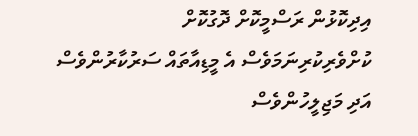އިދިކޮޅުން ރަސްމީކޮށް ދޮގުކޮށް ކުށްވެރިކުރިނަމަވެސް އެ މީޑިއާތައް ސަރުކާރުންވެސް އަދި މަޖިލީހުންވެސް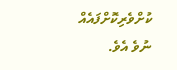ކުށްވެރިކޮށްފައެއް ނުވެ އެވެ.